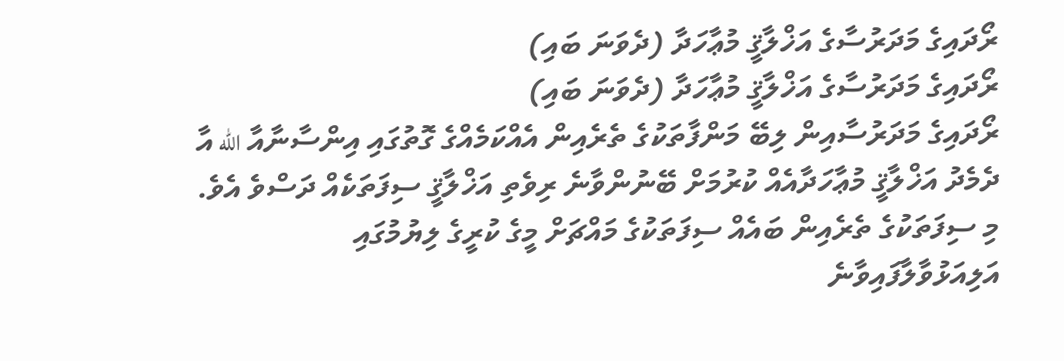ރޯދައިގެ މަދަރުސާގެ އަޚްލާޤީ މުޢާހަދާ (ދެވަނަ ބައި)
ރޯދައިގެ މަދަރުސާގެ އަޚްލާޤީ މުޢާހަދާ (ދެވަނަ ބައި)
ރޯދައިގެ މަދަރުސާއިން ލިބޭ މަންފާތަކުގެ ތެރެއިން އެއްކަމެއްގެ ގޮތުގައި އިންސާނާއާ الله އާ ދެމެދު އަޚްލާޤީ މުޢާހަދާއެއް ކުރުމަށް ބޭނުންވާނެ ރިވެތި އަޚްލާޤީ ސިފަތަކެއް ދަސްވެ އެވެ. މި ސިފަތަކުގެ ތެރެއިން ބައެއް ސިފަތަކުގެ މައްޗަށް މީގެ ކުރީގެ ލިޔުމުގައި އަލިއަޅުވާލާފައިވާނެ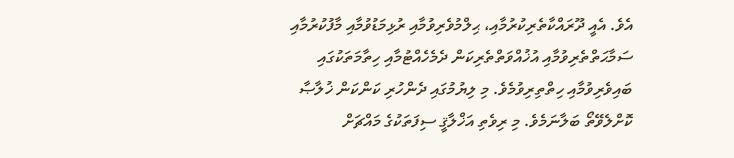އެވެ. އެއީ ދޫރައްކާތެރިކުރުމާއި، ޙިލްމުވެރިވުމާއި ރުޅިމަޑުވުމާއި މާފުކުރުމާއި ސަމާޙަތްތެރިވުމާއި އުޚުއްވަތްތެރިކަން ދެމެހެއްޓުމާއި ހިތާމަތަކުގައި ބައިވެރިވުމާއި ހިތްތިރިވުމެވެ. މި ލިޔުމުގައި ދެންހުރި ކަންކަން ޚުލާޞާ ކޮށްލެވޭތޯ ބަލާނަމެވެ. މި ރިވެތި އަޚްލާޤީ ސިފަތަކުގެ މައްޗަށް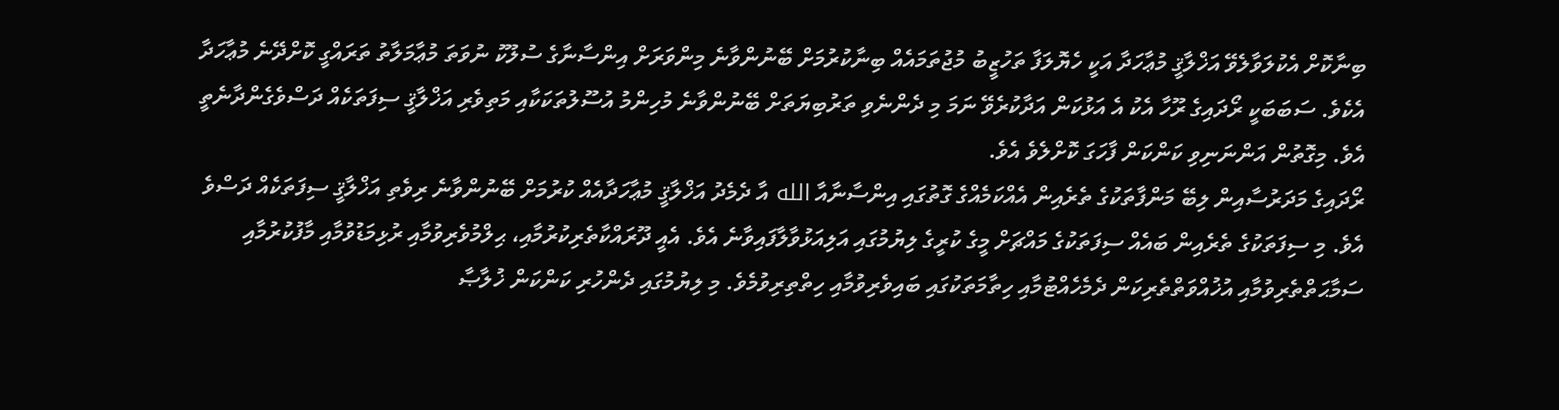ބިނާކޮށް އެކުލަވާލެވޭ އަޚްލާޤީ މުޢާހަދާ އަކީ ހެޔޮލަފާ ތަހުޒީބު މުޖުތަމައެއް ބިނާކުރުމަށް ބޭނުންވާނެ މިންވަރަށް އިންސާނާގެ ސުލޫކު ނުވަތަ މުޢާމަލާތު ތަރައްގީ ކޮށްދޭނެ މުޢާހަދާ އެކެވެ. ސަބަބަކީ ރޯދައިގެ ރޫހާ އެކު އެ އަޅުކަން އަދާކުރެވޭ ނަމަ މި ދެންނެވި ތަރުބިޔަތަށް ބޭނުންވާނެ މުހިންމު އުސޫލުތަކަކާއި މަތިވެރި އަޚްލާޤީ ސިފަތަކެއް ދަސްވެގެންދާނެތީ އެވެ. މިގޮތުން އަންނަނިވި ކަންކަން ފާހަގަ ކޮށްލެވެ އެވެ.
ރޯދައިގެ މަދަރުސާއިން ލިބޭ މަންފާތަކުގެ ތެރެއިން އެއްކަމެއްގެ ގޮތުގައި އިންސާނާއާ الله އާ ދެމެދު އަޚްލާޤީ މުޢާހަދާއެއް ކުރުމަށް ބޭނުންވާނެ ރިވެތި އަޚްލާޤީ ސިފަތަކެއް ދަސްވެ އެވެ. މި ސިފަތަކުގެ ތެރެއިން ބައެއް ސިފަތަކުގެ މައްޗަށް މީގެ ކުރީގެ ލިޔުމުގައި އަލިއަޅުވާލާފައިވާނެ އެވެ. އެއީ ދޫރައްކާތެރިކުރުމާއި، ޙިލްމުވެރިވުމާއި ރުޅިމަޑުވުމާއި މާފުކުރުމާއި ސަމާޙަތްތެރިވުމާއި އުޚުއްވަތްތެރިކަން ދެމެހެއްޓުމާއި ހިތާމަތަކުގައި ބައިވެރިވުމާއި ހިތްތިރިވުމެވެ. މި ލިޔުމުގައި ދެންހުރި ކަންކަން ޚުލާޞާ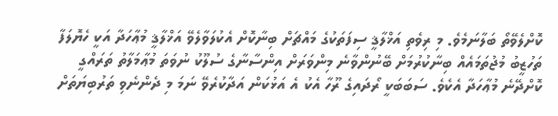ކޮށްލެވޭތޯ ބަލާނަމެވެ. މި ރިވެތި އަޚްލާޤީ ސިފަތަކުގެ މައްޗަށް ބިނާކޮށް އެކުލަވާލެވޭ އަޚްލާޤީ މުޢާހަދާ އަކީ ހެޔޮލަފާ ތަހުޒީބު މުޖުތަމައެއް ބިނާކުރުމަށް ބޭނުންވާނެ މިންވަރަށް އިންސާނާގެ ސުލޫކު ނުވަތަ މުޢާމަލާތު ތަރައްގީ ކޮށްދޭނެ މުޢާހަދާ އެކެވެ. ސަބަބަކީ ރޯދައިގެ ރޫހާ އެކު އެ އަޅުކަން އަދާކުރެވޭ ނަމަ މި ދެންނެވި ތަރުބިޔަތަށް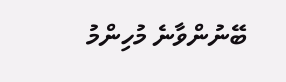ބޭނުންވާނެ މުހިންމު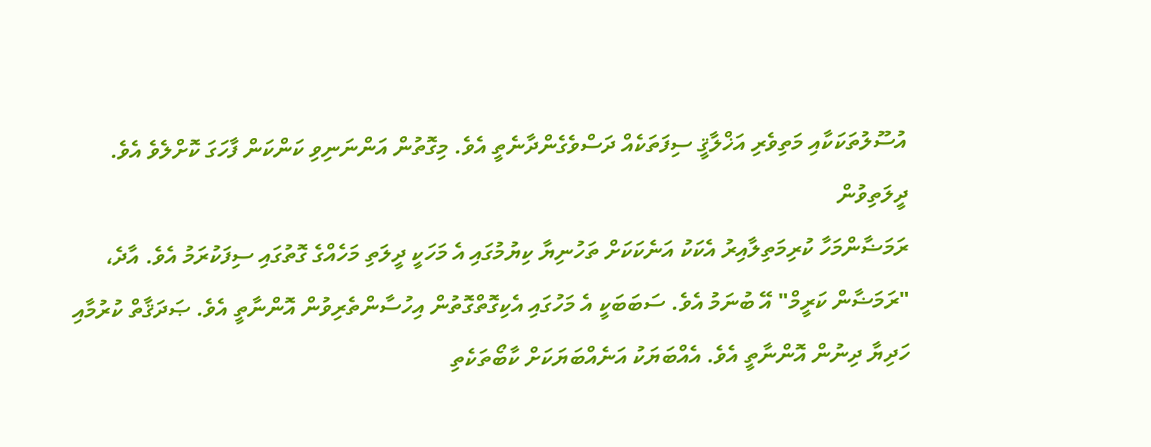އުސޫލުތަކަކާއި މަތިވެރި އަޚްލާޤީ ސިފަތަކެއް ދަސްވެގެންދާނެތީ އެވެ. މިގޮތުން އަންނަނިވި ކަންކަން ފާހަގަ ކޮށްލެވެ އެވެ.
ދީލަތިވުން
ރަމަޟާންމަހާ ކުރިމަތިލާއިރު އެކަކު އަނެކަކަށް ތަހުނިޔާ ކިޔުމުގައި އެ މަހަކީ ދީލަތި މަހެއްގެ ގޮތުގައި ސިފަކުރަމު އެވެ. އާދެ، "ރަމަޟާން ކަރީމް" އޭ ބުނަމު އެވެ. ސަބަބަކީ އެ މަހުގައި އެކިގޮތްގޮތުން އިހުސާންތެރިވުން އޮންނާތީ އެވެ. ޞަދަޤާތް ކުރުމާއި ހަދިޔާ ދިނުން އޮންނާތީ އެވެ. އެއްބަޔަކު އަނެއްބަޔަކަށް ކާބޯތަކެތި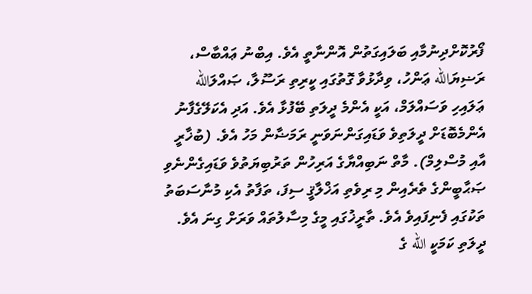ފޯރުކޮށްދިނުމާއި ބަލައިގަތުން އޮންނާތީ އެވެ. އިބްނު ޢައްބާސް، ރަޟިޔަالله ޢަންހު، ވިދާޅުވާ ގޮތުގައި ކީރިތި ރަސޫލާ، ޞައްލަالله ޢަލައިހި ވަސައްލަމް، އަކީ އެންމެ ދީލަތި ބޭފުޅާ އެވެ. އަދި އެކަލޭގެފާނު އެންމެބޮޑަށް ދީލަތިވެ ވަޑައިގަންނަވަނީ ރަމަޟާން މަހު އެވެ. (ބުޚާރީ އާއި މުސްލިމް). މާތް ނަބިއްޔާގެ އަރިހުން ތަރުބިޔަތުވެ ވަޑައިގެންނެވި ޞަޙާބީންގެ ތެރެއިން މި ރިވެތި އަޚްލާޤީ ސިފަ، ތަފާތު އެކި މުނާސަބަތު ތަކުގައި ފެނިފައިވެ އެވެ. ތާރީޚުގައި މީގެ މިސާލުތައް ވަރަށް ގިނަ އެވެ. ދީލަތި ކަމަކީ الله ގެ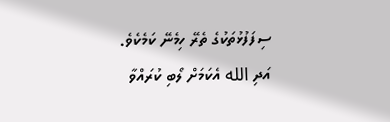ސިފަފުޅުތަކުގެ ތެރޭ ހިމެނޭ ކަމެކެވެ. އަދި الله އެކަމަށް ލޯބި ކުރައްވާ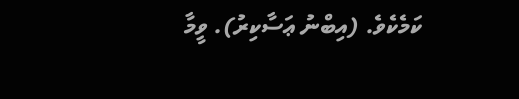ކަމެކެވެ. (އިބްނު ޢަސާކިރު). ވީމާ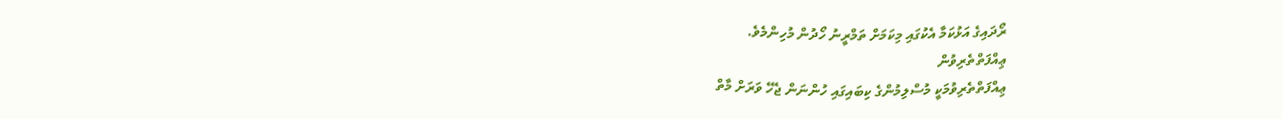ރޯދައިގެ އަޅުކަމާ އެކުގައި މިކަމަށް ތަމްރީނު ހޯދުން މުހިންމެވެ.
ޢިއްފަތްތެރިވުން
ޢިއްފަތްތެރިވުމަކީ މުސްލިމުންގެ ކިބައިގައި ހުންނަން ޖެހޭ ވަރަށް މާތް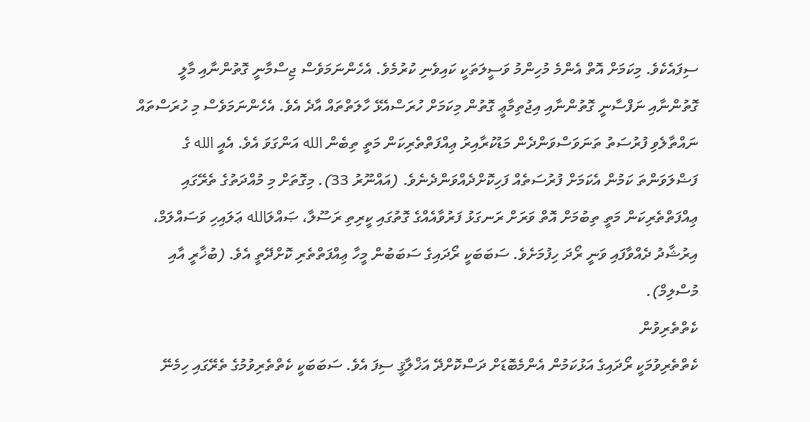ސިފައެކެވެ. މިކަމަށް އޮތް އެންމެ މުހިންމު ވަސީލަތަކީ ކައިވެނި ކުރުމެވެ. އެހެންނަމަވެސް ޖިސްމާނީ ގޮތުންނާއި މާލީ ގޮތުންނާއި ނަފްސާނީ ގޮތުންނާއި އިޖުތިމާޢީ ގޮތުން މިކަމަށް ހުރަސްއެޅޭ ހާލަތްތައް އާދެ އެވެ. އެހެންނަމަވެސް މި ހުރަސްތައް ނައްތާލެވި ފުރުސަތު ތަނަވަސްވަންދެން މަޑުކުރާއިރު ޢިއްފަތްތެރިކަން މަތީ ތިބެން الله އަންގަވަ އެވެ. އެއީ الله ގެ ފަޟްލަވަންތަ ކަމުން އެކަމަށް ފުރުސަތެއް ފަހިކޮށްދެއްވަންދެނެވެ. (އައްނޫރު 33). މިގޮތަށް މި މުއްދަތުގެ ތެރޭގައި ޢިއްފަތްތެރިކަން މަތީ ތިބުމަށް އޮތް ވަރަށް ރަނގަޅު ފަރުވާއެއްގެ ގޮތުގައި ކީރިތި ރަސޫލާ، ޞައްލަالله ޢަލައިހި ވަސައްލަމް، އިރުޝާދު ދެއްވާފައި ވަނީ ރޯދަ ހިފުމަށެވެ. ސަބަބަކީ ރޯދައިގެ ސަބަބުން މީހާ ޢިއްފަތްތެރި ކޮށްދޭތީ އެވެ. (ބުޚާރީ އާއި މުސްލިމް).
ކެތްތެރިވުން
ކެތްތެރިވުމަކީ ރޯދައިގެ އަޅުކަމުން އެންމެބޮޑަށް ދަސްކޮށްދޭ އަޚްލާޤީ ސިފަ އެވެ. ސަބަބަކީ ކެތްތެރިވުމުގެ ތެރޭގައި ހިމެނޭ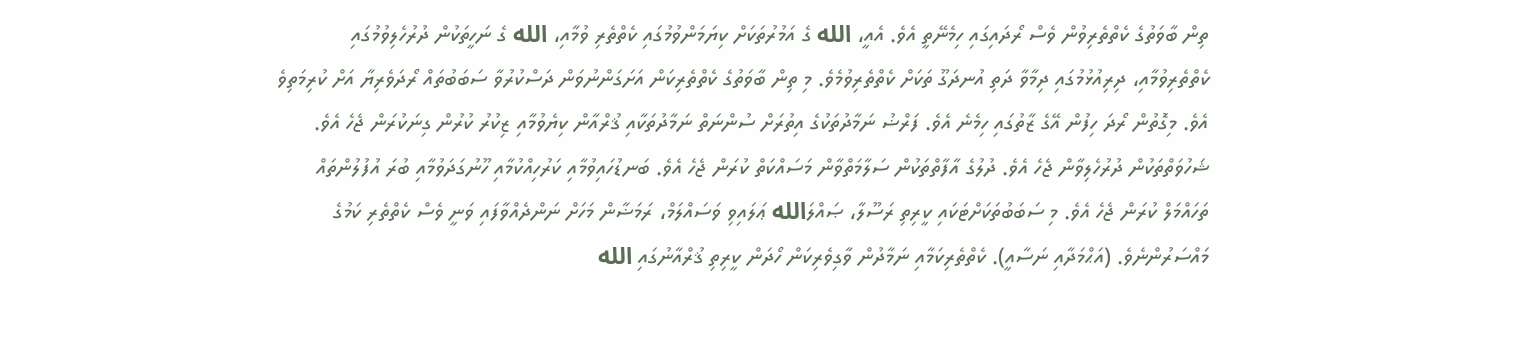ތިން ބާވަތުގެ ކެތްތެރިވުން ވެސް ރޯދައިގައި ހިމެނޭތީ އެވެ. އެއީ، الله ގެ އަމުރުތަކަށް ކިޔަމަންވުމުގައި ކެތްތެރި ވުމާއި، الله ގެ ނަހީތަކުން ދުރުހެލިވުމުގައި ކެތްތެރިވުމާއި، ދިރިއުޅުމުގައި ދިމާވާ ދަތި އުނދަގޫ ތަކަށް ކެތްތެރިވުމެވެ. މި ތިން ބާވަތުގެ ކެތްތެރިކަން އަށަގަންނުވަން ދަސްކުރުވާ ސަބަބުތައް ރޯދަވެރިޔާ އަށް ކުރިމަތިވެ އެވެ. މިގޮތުން ރޯދަ ހިފުން އޭގެ ޒާތުގައި ހިމެނެ އެވެ. ފަރްޟު ނަމާދުތަކުގެ އިތުރަށް ސުންނަތް ނަމާދުތަކާއި ޤުރްއާން ކިޔެވުމާއި ޒިކުރު ކުރުން ގިނަކުރަން ޖެހެ އެވެ. ޝަހުވަތްތަކުން ދުރުހެލިވާން ޖެހެ އެވެ. ދުލުގެ އާފާތްތަކުން ސަލާމަތްވާން މަސައްކަތް ކުރަން ޖެހެ އެވެ. ބަނޑުހައިވުމާއި ކަރުހިއްކުމާއި ހޫނުގަދަވުމާއި ބުރަ އުފުލުންތައް ތަހައްމަލް ކުރަން ޖެހެ އެވެ. މި ސަބަބުތަކަށްޓަކައި ކީރިތި ރަސޫލާ، ޞައްލަالله ޢަލައިވި ވަސައްލަމް، ރަމަޟާން މަހަށް ނަންދެއްވާފައި ވަނީ ވެސް ކެތްތެރި ކަމުގެ މައްސަރުންނެވެ. (އަޙްމަދާއި ނަސާއީ). ކެތްތެރިކަމާއި ނަމާދުން ވާގިވެރިކަން ހޯދަން ކީރިތި ޤުރްއާނުގައި الله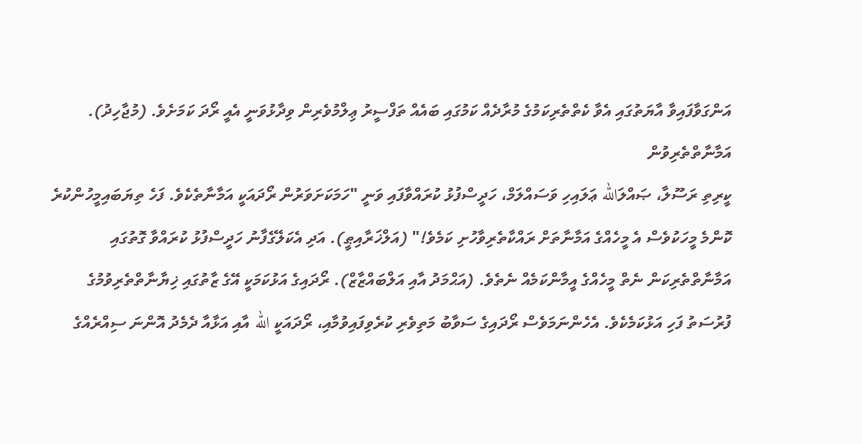އަންގަވާފައިވާ އާޔަތުގައި އެވާ ކެތްތެރިކަމުގެ މުރާދެއް ކަމުގައި ބައެއް ތަފްސީރު ޢިލްމުވެރިން ވިދާޅުވަނީ އެއީ ރޯދަ ކަމަށެވެ. (މުޖާހިދު).
އަމާނާތްތެރިވުން
ކީރިތި ރަސޫލާ، ޞައްލަالله ޢަލައިހި ވަސައްލަމް، ހަދީސްފުޅު ކުރައްވާފައި ވަނީ "ހަމަކަށަވަރުން ރޯދައަކީ އަމާނާތެކެވެ. ފަހެ ތިޔަބައިމީހުންކުރެ ކޮންމެ މީހަކުވެސް އެ މީހެއްގެ އަމާނާތަށް ރައްކާތެރިވާހުށި ކަމެވެ!" (އަލްޚަރާއިޠީ). އަދި އެކަލޭގެފާނު ހަދީސްފުޅު ކުރައްވާ ގޮތުގައި އަމާނާތްތެރިކަން ނެތް މީހެއްގެ އީމާންކަމެއް ނެތެވެ. (އަޙްމަދު އާއި އަލްބައްޒާޒް). ރޯދައިގެ އަޅުކަމަކީ އޭގެ ޒާތުގައި ޚިޔާނާތްތެރިވުމުގެ ފުރުސަތު ފަހި އަޅުކަމެކެވެ. އެހެންނަމަވެސް ރޯދައިގެ ސަވާބު މަތިވެރި ކުރެވިފައިވުމާއި، ރޯދައަކީ الله އާއި އަޅާއާ ދެމެދު އޮންނަ ސިއްރެއްގެ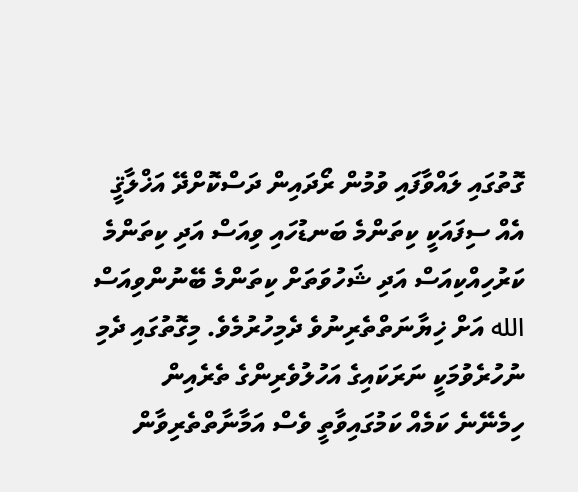ގޮތުގައި ލައްވާފައި ވުމުން ރޯދައިން ދަސްކޮށްދޭ އަޚްލާޤީ އެއް ސިފައަކީ ކިތަންމެ ބަނޑުހައި ވިއަސް އަދި ކިތަންމެ ކަރުހިއްކިއަސް އަދި ޝަހުވަތަށް ކިތަންމެ ބޭނުންވިއަސް الله އަށް ޚިޔާނަތްތެރިނުވެ ދެމިހުރުމެވެ. މިގޮތުގައި ދެމި ނުހުރެވުމަކީ ނަރަކައިގެ އަހުލުވެރިންގެ ތެރެއިން ހިމެނޭނެ ކަމެއް ކަމުގައިވާތީ ވެސް އަމާނާތްތެރިވާން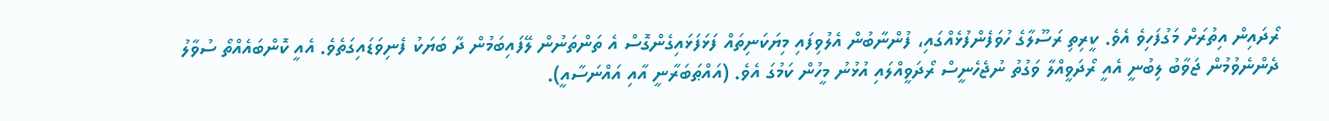ރޯދައިން އިތުރަށް މަގުފަހިވެ އެވެ. ކީރިތި ރަސޫލާގެ ހުވަފެންފުޅެއްގައި، ފުންނާބުން އެލުވިފައި މިޔަކަނިތައް ފަޅަފަޅައިގެންގޮސް އެ ތަންތަނުން ލޭފައިބަމުން ދާ ބަޔަކު ފެނިވަޑައިގަތެވެ. އެއީ ކޮންބައެއްތޯ ސުވާލު ދެންނެވުމުން ޖަވާބު ލިބުނީ އެއީ ރޯދަވީއްލާ ވަގުތު ނުޖެހެނީސް ރޯދަވީއްލައި އުޅުނު މީހުން ކަމުގަ އެވެ. (އައްޠަބަރާނީ އާއި އައްނަސާއީ).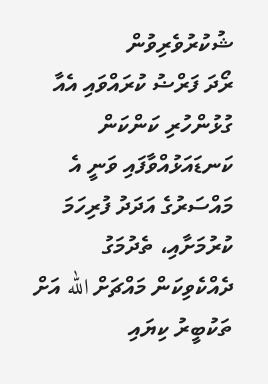ޝުކުރުވެރިވުން
ރޯދަ ފަރްޟު ކުރައްވައި އެއާ ގުޅުންހުރި ކަންކަން ކަނޑައަޅުއްވާފައި ވަނީ އެ މައްސަރުގެ އަދަދު ފުރިހަމަ ކުރުމަށާއި، ތެދުމަގު ދެއްކެވިކަން މައްޗަށް الله އަށް ތަކުބީރު ކިޔައި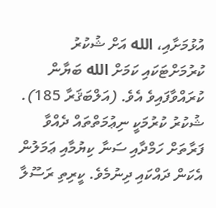އުޅުމަށާއި، الله އަށް ޝުކުރު ކުރުމަށްޓަކައި ކަމަށް الله ބަޔާން ކުރައްވާފައިވެ އެވެ. (އަލްބަޤަރާ 185). ޝުކުރު ކުރުމަކީ ނިޢުމަތްތައް ދެއްވާ ފަރާތަށް ހަމްދާއި ސަނާ ކިޔުމާއި ޢަމަލުން އެކަން ދައްކައި ދިނުމެވެ. ކީރިތި ރަސޫލާ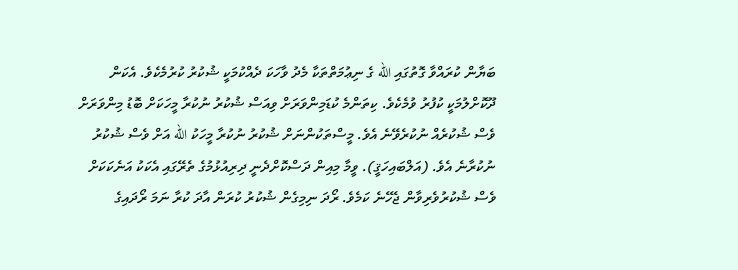ބަޔާން ކުރައްވާ ގޮތުގައި الله ގެ ނިޢުމަތްތަކާ މެދު ވާހަކަ ދެއްކުމަކީ ޝުކުރު ކުރުމެކެވެ. އެކަން ދޫކޮށްލުމަކީ ކުފުރު ވުމެކެވެ. ކިތަންމެ ކުޑަމިންވަރަށް ވިއަސް ޝުކުރު ނުކުރާ މީހަކަށް ބޮޑު މިންވަރަށް ވެސް ޝުކުރެއް ނުކުރެވޭނެ އެވެ. މީސްތަކުންނަށް ޝުކުރު ނުކުރާ މީހަކު الله އަށް ވެސް ޝުކުރު ނުކުރާނެ އެވެ. (އަލްބައިހަޤީ). ވީމާ މިއިން ދަސްކޮށްދެނީ ދިރިއުޅުމުގެ ތެރޭގައި އެކަކު އަނެކަކަށް ވެސް ޝުކުރުވެރިވާން ޖެހޭނެ ކަމެވެ. ރޯދަ ނިމިގެން ޝުކުރު ކުރަން އާދަ ކުރާ ނަމަ ރޯދައިގެ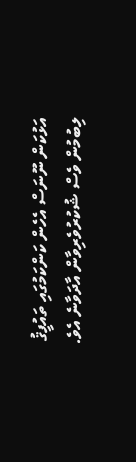އަޅުކަން ނޫނަސް އެހެން ކަންކަމުގައި ތައުފީޤު ލިބުމުން ވެސް ޝުކުރުވެރިވާން އާދަވާނެ އެވެ.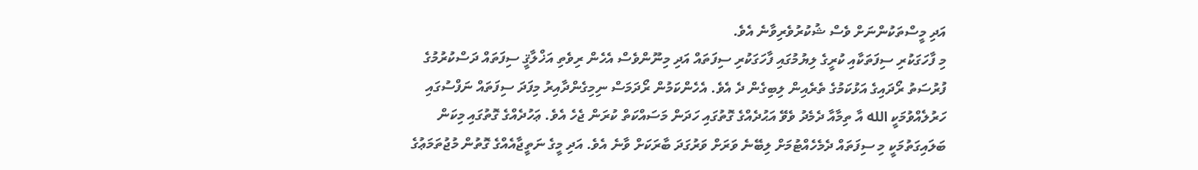އަދި މީސްތަކުންނަށް ވެސް ޝުކުރުވެރިވާނެ އެވެ.
މި ފާހަގަކުރި ސިފަތަކާއި ކުރީގެ ލިޔުމުގައި ފާހަގަކުރި ސިފަތައް އަދި މިނޫންވެސް އެހެން ރިވެތި އަޚްލާޤީ ސިފަތައް ދަސްކުރުމުގެ ފުރުސަތު ރޯދައިގެ އަޅުކަމުގެ ތެރެއިން ލިބިގެން ދެ އެވެ. އެހެންކަމުން ރޯދަމަސް ނިމިގެންދާއިރު މިފަދަ ސިފަތައް ނަފްސުގައި ހަރުލެއްވުމަކީ الله އާ ތިމާއާ ދެމެދު ވެވޭ އަޙުދެއްގެ ގޮތުގައި ހަދަން މަސައްކަތް ކުރަން ޖެހެ އެވެ. ޢަހުދެއްގެ ގޮތުގައި މިކަން ބަލައިގަތުމަކީ މި ސިފަތައް ދެމެހެއްޓުމަށް ލިބޭނެ ވަރަށް ވަރުގަދަ ބާރަކަށް ވާނެ އެވެ. އަދި މީގެ ނަތީޖާއެއްގެ ގޮތުން މުޖުތަމަޢުގެ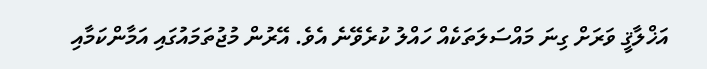އަޚްލާޤީ ވަރަށް ގިނަ މައްސަލަތަކެއް ހައްލު ކުރެވޭނެ އެވެ. އޭރުން މުޖުތަމައުގައި އަމާންކަމާއި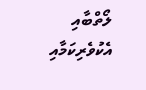ލޯތްބާއި އެކުވެރިކަމާއި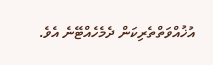އުޚުއްވަތްތެރިކަން ދެމެހެއްޓޭނެ އެވެ.